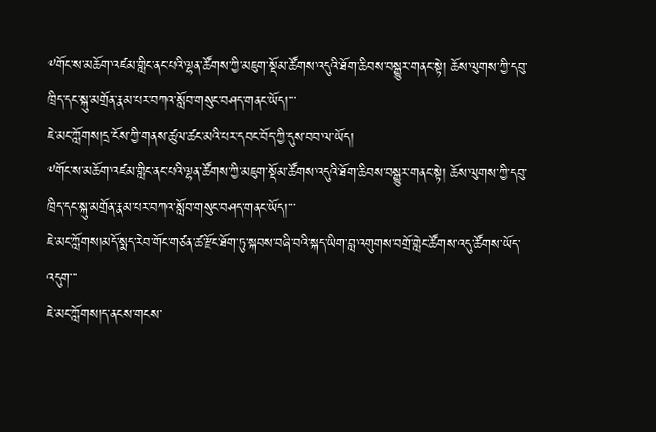༸གོང་ས་མཆོག་འཛམ་གླིང་ནང་པའི་ལྷན་ཚོགས་ཀྱི་མཇུག་སྡོམ་ཚོགས་འདུའི་ཐོག་ཆིབས་བསྒྱུར་གནང་སྟེ། ཆོས་ལུགས་ཀྱི་དབུ་ཁྲིད་དང་སྐུ་མགྲོན་རྣམ་པར་བཀའ་སློབ་གསུང་བཤད་གནང་ཡོད།་་་
ཇེ་མང་ཀློགས།དྲ་ངོས་ཀྱི་གནས་ཚུལ་ཚང་མའི་པར་དབང་བོད་ཀྱི་དུས་བབ་ལ་ཡོད།
༸གོང་ས་མཆོག་འཛམ་གླིང་ནང་པའི་ལྷན་ཚོགས་ཀྱི་མཇུག་སྡོམ་ཚོགས་འདུའི་ཐོག་ཆིབས་བསྒྱུར་གནང་སྟེ། ཆོས་ལུགས་ཀྱི་དབུ་ཁྲིད་དང་སྐུ་མགྲོན་རྣམ་པར་བཀའ་སློབ་གསུང་བཤད་གནང་ཡོད།་་་
ཇེ་མང་ཀློགས།མདོ་སྨད་རེབ་གོང་གཙན་ཚ་རྫོང་ཐོག་ཏུ་སྐབས་བཞི་བའི་སྐད་ཡིག་བླ་འགུགས་བགྲོ་གླེང་ཚོགས་འདུ་ཚོགས་ཡོད་འདུག་་་
ཇེ་མང་ཀློགས།ད་ནངས་གངས་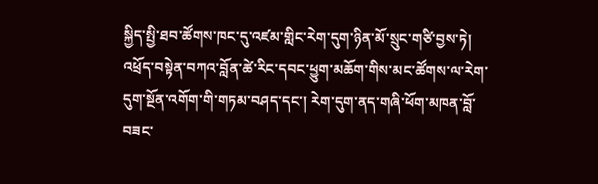སྐྱིད་སྤྱི་ཐབ་ཚོགས་ཁང་དུ་འཛམ་གླིང་རེག་དུག་ཉིན་མོ་སྲུང་གཙི་བྱས་ཏེ། འཕྲོད་བསྟེན་བཀའ་བློན་ཚེ་རིང་དབང་ཕྱུག་མཆོག་གིས་མང་ཚོགས་ལ་རེག་དུག་སྔོན་འགོག་གི་གཏམ་བཤད་དང་། རེག་དུག་ནད་གཞི་ཕོག་མཁན་བློ་བཟང་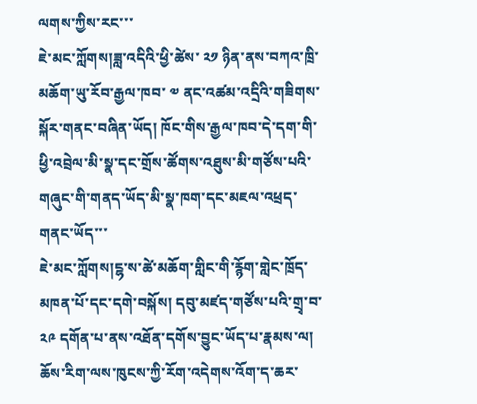ལགས་ཀྱིས་རང་་་
ཇེ་མང་ཀློགས།ཟླ་འདིའི་ཕྱི་ཚེས་ ༢༡ ཉིན་ནས་བཀའ་ཁྲི་མཆོག་ཡུ་རོབ་རྒྱལ་ཁབ་ ༧ ནང་འཚམ་འདྲིའི་གཟིགས་སྐོར་གནང་བཞིན་ཡོད། ཁོང་གིས་རྒྱལ་ཁབ་དེ་དག་གི་ཕྱི་འབྲེལ་མི་སྣ་དང་གྲོས་ཚོགས་འཐུས་མི་གཙོས་པའི་གཞུང་གི་གནད་ཡོད་མི་སྣ་ཁག་དང་མཇལ་འཕྲད་གནང་ཡོད་་་
ཇེ་མང་ཀློགས།ངྷ་ས་ཚེ་མཆོག་གླིང་གི་རྙོག་གླེང་ཁྲོད་མཁན་པོ་དང་དགེ་བསྐོས། དབུ་མཛད་གཙོས་པའི་གྲྭ་བ་ ༢༩ དགོན་པ་ནས་འཐོན་དགོས་བྱུང་ཡོད་པ་རྣམས་ལ། ཆོས་རིག་ལས་ཁུངས་ཀྱི་རོག་འདེགས་འོག་ད་ཆར་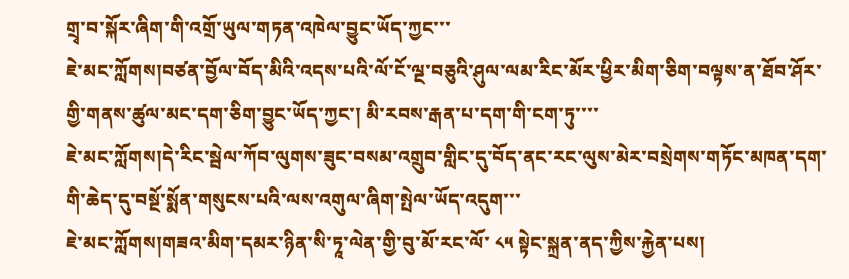གྲྭ་བ་སྐོར་ཞིག་གི་འགྲོ་ཡུལ་གཏན་འཁེལ་བྱུང་ཡོད་ཀྱང་་་
ཇེ་མང་ཀློགས།བཙན་བྱོལ་བོད་མིའི་འདས་པའི་ལོ་ངོ་ལྔ་བཅུའི་ཤུལ་ལམ་རིང་མོར་ཕྱིར་མིག་ཅིག་བལྟས་ན་ཐོབ་ཤོར་གྱི་གནས་ཚུལ་མང་དག་ཅིག་བྱུང་ཡོད་ཀྱང་། མི་རབས་རྒན་པ་དག་གི་ངག་ཏུ་་་་
ཇེ་མང་ཀློགས།དེ་རིང་སྦེལ་ཀོབ་ལུགས་ཟུང་བསམ་འགྲུབ་གླིང་དུ་བོད་ནང་རང་ལུས་མེར་བསྲེགས་གཏོང་མཁན་དག་གི་ཆེད་དུ་བསྔོ་སྨོན་གསུངས་པའི་ལས་འགུལ་ཞིག་སྤེལ་ཡོད་འདུག་་་
ཇེ་མང་ཀློགས།གཟའ་མིག་དམར་ཉིན་སི་ཏཱ་ལེན་གྱི་བུ་མོ་རང་ལོ་ ༨༥ སྟེང་སྐྲན་ནད་ཀྱིས་རྐྱེན་པས།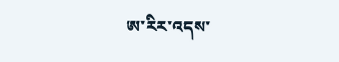ཨ་རིར་འདས་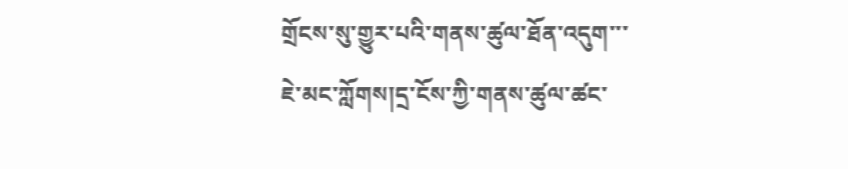གྲོངས་སུ་གྱུར་པའི་གནས་ཚུལ་ཐོན་འདུག་་་
ཇེ་མང་ཀློགས།དྲ་ངོས་ཀྱི་གནས་ཚུལ་ཚང་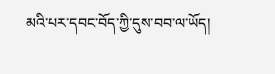མའི་པར་དབང་བོད་ཀྱི་དུས་བབ་ལ་ཡོད།